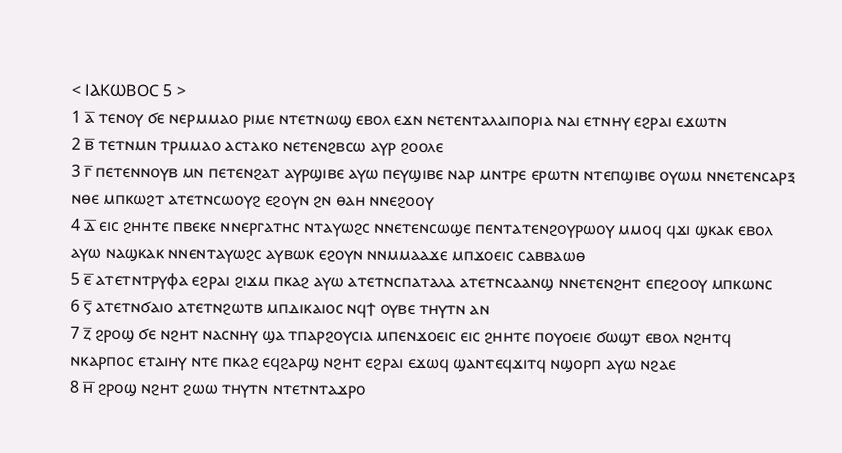< ⲒⲀⲔⲰⲂⲞⲤ 5 >
1 ⲁ̅ ⲧⲉⲛⲟⲩ ϭⲉ ⲛⲉⲣⲙⲙⲁⲟ ⲣⲓⲙⲉ ⲛⲧⲉⲧⲛⲱϣ ⲉⲃⲟⲗ ⲉϫⲛ ⲛⲉⲧⲉⲛⲧⲁⲗⲁⲓⲡⲟⲣⲓⲁ ⲛⲁⲓ ⲉⲧⲛⲏⲩ ⲉϩⲣⲁⲓ ⲉϫⲱⲧⲛ
2 ⲃ̅ ⲧⲉⲧⲛⲙⲛ ⲧⲣⲙⲙⲁⲟ ⲁⲥⲧⲁⲕⲟ ⲛⲉⲧⲉⲛϩⲃⲥⲱ ⲁⲩⲣ ϩⲟⲟⲗⲉ
3 ⲅ̅ ⲡⲉⲧⲉⲛⲛⲟⲩⲃ ⲙⲛ ⲡⲉⲧⲉⲛϩⲁⲧ ⲁⲩⲣϣⲓⲃⲉ ⲁⲩⲱ ⲡⲉⲩϣⲓⲃⲉ ⲛⲁⲣ ⲙⲛⲧⲣⲉ ⲉⲣⲱⲧⲛ ⲛⲧⲉⲡϣⲓⲃⲉ ⲟⲩⲱⲙ ⲛⲛⲉⲧⲉⲛⲥⲁⲣⲝ ⲛⲑⲉ ⲙⲡⲕⲱϩⲧ ⲁⲧⲉⲧⲛⲥⲱⲟⲩϩ ⲉϩⲟⲩⲛ ϩⲛ ⲑⲁⲏ ⲛⲛⲉϩⲟⲟⲩ
4 ⲇ̅ ⲉⲓⲥ ϩⲏⲏⲧⲉ ⲡⲃⲉⲕⲉ ⲛⲛⲉⲣⲅⲁⲧⲏⲥ ⲛⲧⲁⲩⲱϩⲥ ⲛⲛⲉⲧⲉⲛⲥⲱϣⲉ ⲡⲉⲛⲧⲁⲧⲉⲛϩⲟⲩⲣⲱⲟⲩ ⲙⲙⲟϥ ϥϫⲓ ϣⲕⲁⲕ ⲉⲃⲟⲗ ⲁⲩⲱ ⲛⲁϣⲕⲁⲕ ⲛⲛⲉⲛⲧⲁⲩⲱϩⲥ ⲁⲩⲃⲱⲕ ⲉϩⲟⲩⲛ ⲛⲛⲙⲙⲁⲁϫⲉ ⲙⲡϫⲟⲉⲓⲥ ⲥⲁⲃⲃⲁⲱⲑ
5 ⲉ̅ ⲁⲧⲉⲧⲛⲧⲣⲩⲫⲁ ⲉϩⲣⲁⲓ ϩⲓϫⲙ ⲡⲕⲁϩ ⲁⲩⲱ ⲁⲧⲉⲧⲛⲥⲡⲁⲧⲁⲗⲁ ⲁⲧⲉⲧⲛⲥⲁⲁⲛϣ ⲛⲛⲉⲧⲉⲛϩⲏⲧ ⲉⲡⲉϩⲟⲟⲩ ⲙⲡⲕⲱⲛⲥ
6 ⲋ̅ ⲁⲧⲉⲧⲛϭⲁⲓⲟ ⲁⲧⲉⲧⲛϩⲱⲧⲃ ⲙⲡⲇⲓⲕⲁⲓⲟⲥ ⲛϥϯ ⲟⲩⲃⲉ ⲧⲏⲩⲧⲛ ⲁⲛ
7 ⲍ̅ ϩⲣⲟϣ ϭⲉ ⲛϩⲏⲧ ⲛⲁⲥⲛⲏⲩ ϣⲁ ⲧⲡⲁⲣϩⲟⲩⲥⲓⲁ ⲙⲡⲉⲛϫⲟⲉⲓⲥ ⲉⲓⲥ ϩⲏⲏⲧⲉ ⲡⲟⲩⲟⲉⲓⲉ ϭⲱϣⲧ ⲉⲃⲟⲗ ⲛϩⲏⲧϥ ⲛⲕⲁⲣⲡⲟⲥ ⲉⲧⲁⲓⲏⲩ ⲛⲧⲉ ⲡⲕⲁϩ ⲉϥϩⲁⲣϣ ⲛϩⲏⲧ ⲉϩⲣⲁⲓ ⲉϫⲱϥ ϣⲁⲛⲧⲉϥϫⲓⲧϥ ⲛϣⲟⲣⲡ ⲁⲩⲱ ⲛϩⲁⲉ
8 ⲏ̅ ϩⲣⲟϣ ⲛϩⲏⲧ ϩⲱⲱ ⲧⲏⲩⲧⲛ ⲛⲧⲉⲧⲛⲧⲁϫⲣⲟ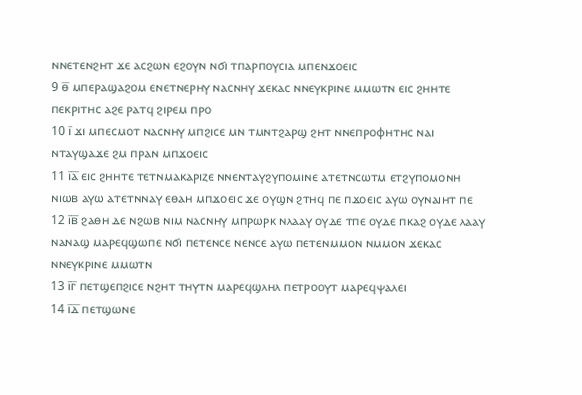ⲛⲛⲉⲧⲉⲛϩⲏⲧ ϫⲉ ⲁⲥϩⲱⲛ ⲉϩⲟⲩⲛ ⲛϭⲓ ⲧⲡⲁⲣⲡⲟⲩⲥⲓⲁ ⲙⲡⲉⲛϫⲟⲉⲓⲥ
9 ⲑ̅ ⲙⲡⲉⲣⲁϣⲁϩⲟⲙ ⲉⲛⲉⲧⲛⲉⲣⲏⲩ ⲛⲁⲥⲛⲏⲩ ϫⲉⲕⲁⲥ ⲛⲛⲉⲩⲕⲣⲓⲛⲉ ⲙⲙⲱⲧⲛ ⲉⲓⲥ ϩⲏⲏⲧⲉ ⲡⲉⲕⲣⲓⲧⲏⲥ ⲁϩⲉ ⲣⲁⲧϥ ϩⲓⲣⲉⲙ ⲡⲣⲟ
10 ⲓ̅ ϫⲓ ⲙⲡⲉⲥⲙⲟⲧ ⲛⲁⲥⲛⲏⲩ ⲙⲡϩⲓⲥⲉ ⲙⲛ ⲧⲙⲛⲧϩⲁⲣϣ ϩⲏⲧ ⲛⲛⲉⲡⲣⲟⲫⲏⲧⲏⲥ ⲛⲁⲓ ⲛⲧⲁⲩϣⲁϫⲉ ϩⲙ ⲡⲣⲁⲛ ⲙⲡϫⲟⲉⲓⲥ
11 ⲓ̅ⲁ̅ ⲉⲓⲥ ϩⲏⲏⲧⲉ ⲧⲉⲧⲛⲙⲁⲕⲁⲣⲓⲍⲉ ⲛⲛⲉⲛⲧⲁⲩϩⲩⲡⲟⲙⲓⲛⲉ ⲁⲧⲉⲧⲛⲥⲱⲧⲙ ⲉⲧϩⲩⲡⲟⲙⲟⲛⲏ ⲛⲓⲱⲃ ⲁⲩⲱ ⲁⲧⲉⲧⲛⲛⲁⲩ ⲉⲑⲁⲏ ⲙⲡϫⲟⲉⲓⲥ ϫⲉ ⲟⲩϣⲛ ϩⲧⲏϥ ⲡⲉ ⲡϫⲟⲉⲓⲥ ⲁⲩⲱ ⲟⲩⲛⲁⲓⲏⲧ ⲡⲉ
12 ⲓ̅ⲃ̅ ϩⲁⲑⲏ ⲇⲉ ⲛϩⲱⲃ ⲛⲓⲙ ⲛⲁⲥⲛⲏⲩ ⲙⲡⲣⲱⲣⲕ ⲛⲗⲁⲁⲩ ⲟⲩⲇⲉ ⲧⲡⲉ ⲟⲩⲇⲉ ⲡⲕⲁϩ ⲟⲩⲇⲉ ⲗⲁⲁⲩ ⲛⲁⲛⲁϣ ⲙⲁⲣⲉϥϣⲱⲡⲉ ⲛϭⲓ ⲡⲉⲧⲉⲛⲥⲉ ⲛⲉⲛⲥⲉ ⲁⲩⲱ ⲡⲉⲧⲉⲛⲙⲙⲟⲛ ⲛⲙⲙⲟⲛ ϫⲉⲕⲁⲥ ⲛⲛⲉⲩⲕⲣⲓⲛⲉ ⲙⲙⲱⲧⲛ
13 ⲓ̅ⲅ̅ ⲡⲉⲧϣⲉⲡϩⲓⲥⲉ ⲛϩⲏⲧ ⲧⲏⲩⲧⲛ ⲙⲁⲣⲉϥϣⲗⲏⲗ ⲡⲉⲧⲣⲟⲟⲩⲧ ⲙⲁⲣⲉϥⲯⲁⲗⲉⲓ
14 ⲓ̅ⲇ̅ ⲡⲉⲧϣⲱⲛⲉ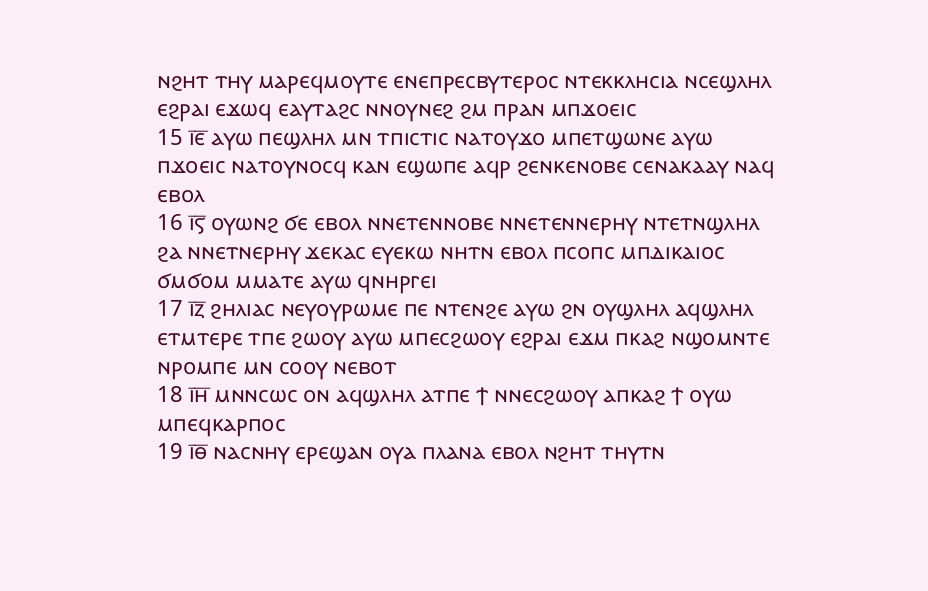ⲛϩⲏⲧ ⲧⲏⲩ ⲙⲁⲣⲉϥⲙⲟⲩⲧⲉ ⲉⲛⲉⲡⲣⲉⲥⲃⲩⲧⲉⲣⲟⲥ ⲛⲧⲉⲕⲕⲗⲏⲥⲓⲁ ⲛⲥⲉϣⲗⲏⲗ ⲉϩⲣⲁⲓ ⲉϫⲱϥ ⲉⲁⲩⲧⲁϩⲥ ⲛⲛⲟⲩⲛⲉϩ ϩⲙ ⲡⲣⲁⲛ ⲙⲡϫⲟⲉⲓⲥ
15 ⲓ̅ⲉ̅ ⲁⲩⲱ ⲡⲉϣⲗⲏⲗ ⲙⲛ ⲧⲡⲓⲥⲧⲓⲥ ⲛⲁⲧⲟⲩϫⲟ ⲙⲡⲉⲧϣⲱⲛⲉ ⲁⲩⲱ ⲡϫⲟⲉⲓⲥ ⲛⲁⲧⲟⲩⲛⲟⲥϥ ⲕⲁⲛ ⲉϣⲱⲡⲉ ⲁϥⲣ ϩⲉⲛⲕⲉⲛⲟⲃⲉ ⲥⲉⲛⲁⲕⲁⲁⲩ ⲛⲁϥ ⲉⲃⲟⲗ
16 ⲓ̅ⲋ̅ ⲟⲩⲱⲛϩ ϭⲉ ⲉⲃⲟⲗ ⲛⲛⲉⲧⲉⲛⲛⲟⲃⲉ ⲛⲛⲉⲧⲉⲛⲛⲉⲣⲏⲩ ⲛⲧⲉⲧⲛϣⲗⲏⲗ ϩⲁ ⲛⲛⲉⲧⲛⲉⲣⲏⲩ ϫⲉⲕⲁⲥ ⲉⲩⲉⲕⲱ ⲛⲏⲧⲛ ⲉⲃⲟⲗ ⲡⲥⲟⲡⲥ ⲙⲡⲇⲓⲕⲁⲓⲟⲥ ϭⲙϭⲟⲙ ⲙⲙⲁⲧⲉ ⲁⲩⲱ ϥⲛⲏⲣⲅⲉⲓ
17 ⲓ̅ⲍ̅ ϩⲏⲗⲓⲁⲥ ⲛⲉⲩⲟⲩⲣⲱⲙⲉ ⲡⲉ ⲛⲧⲉⲛϩⲉ ⲁⲩⲱ ϩⲛ ⲟⲩϣⲗⲏⲗ ⲁϥϣⲗⲏⲗ ⲉⲧⲙⲧⲉⲣⲉ ⲧⲡⲉ ϩⲱⲟⲩ ⲁⲩⲱ ⲙⲡⲉⲥϩⲱⲟⲩ ⲉϩⲣⲁⲓ ⲉϫⲙ ⲡⲕⲁϩ ⲛϣⲟⲙⲛⲧⲉ ⲛⲣⲟⲙⲡⲉ ⲙⲛ ⲥⲟⲟⲩ ⲛⲉⲃⲟⲧ
18 ⲓ̅ⲏ̅ ⲙⲛⲛⲥⲱⲥ ⲟⲛ ⲁϥϣⲗⲏⲗ ⲁⲧⲡⲉ ϯ ⲛⲛⲉⲥϩⲱⲟⲩ ⲁⲡⲕⲁϩ ϯ ⲟⲩⲱ ⲙⲡⲉϥⲕⲁⲣⲡⲟⲥ
19 ⲓ̅ⲑ̅ ⲛⲁⲥⲛⲏⲩ ⲉⲣⲉϣⲁⲛ ⲟⲩⲁ ⲡⲗⲁⲛⲁ ⲉⲃⲟⲗ ⲛϩⲏⲧ ⲧⲏⲩⲧⲛ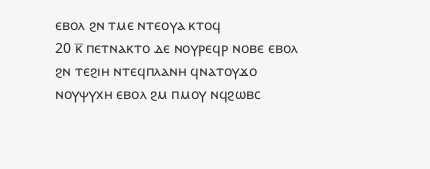ⲉⲃⲟⲗ ϩⲛ ⲧⲙⲉ ⲛⲧⲉⲟⲩⲁ ⲕⲧⲟϥ
20 ⲕ̅ ⲡⲉⲧⲛⲁⲕⲧⲟ ⲇⲉ ⲛⲟⲩⲣⲉϥⲣ ⲛⲟⲃⲉ ⲉⲃⲟⲗ ϩⲛ ⲧⲉϩⲓⲏ ⲛⲧⲉϥⲡⲗⲁⲛⲏ ϥⲛⲁⲧⲟⲩϫⲟ ⲛⲟⲩⲯⲩⲭⲏ ⲉⲃⲟⲗ ϩⲙ ⲡⲙⲟⲩ ⲛϥϩⲱⲃⲥ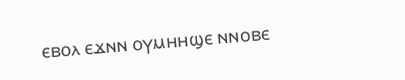ⲉⲃⲟⲗ ⲉϫⲛⲛ ⲟⲩⲙⲏⲏϣⲉ ⲛⲛⲟⲃⲉ